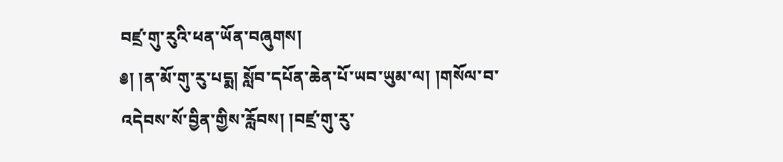བཛྲ་གུ་རུའི་ཕན་ཡོན་བཞུགས།
༅། །ན་མོ་གུ་རུ་པདྨ། སློབ་དཔོན་ཆེན་པོ་ཡབ་ཡུམ་ལ། །གསོལ་བ་འདེབས་སོ་བྱིན་གྱིས་རློབས། །བཛྲ་གུ་རུ་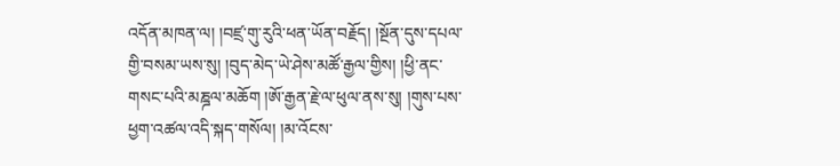འདོན་མཁན་ལ། །བཛྲ་གུ་རུའི་ཕན་ཡོན་བརྗོད། །སྔོན་དུས་དཔལ་གྱི་བསམ་ཡས་སུ། །བུད་མེད་ཡེ་ཤེས་མཚོ་རྒྱལ་གྱིས། །ཕྱི་ནང་གསང་པའི་མཎྜལ་མཆོག །ཨོ་རྒྱན་རྗེ་ལ་ཕུལ་ནས་སུ། །གུས་པས་ཕྱག་འཚལ་འདི་སྐད་གསོལ། །མ་འོངས་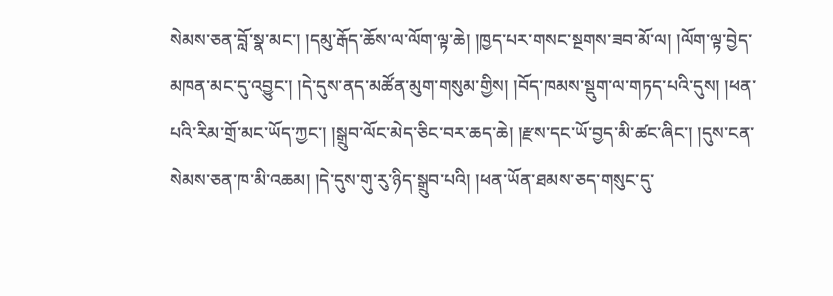སེམས་ཅན་བློ་སྣ་མང་། །དམུ་རྒོད་ཆོས་ལ་ལོག་ལྟ་ཆེ། །ཁྱད་པར་གསང་སྔགས་ཟབ་མོ་ལ། །ལོག་ལྟ་བྱེད་མཁན་མང་དུ་འབྱུང་། །དེ་དུས་ནད་མཚོན་མུག་གསུམ་གྱིས། །བོད་ཁམས་སྡུག་ལ་གཏད་པའི་དུས། །ཕན་པའི་རིམ་གྲོ་མང་ཡོད་ཀྱང་། །སྒྲུབ་ལོང་མེད་ཅིང་བར་ཆད་ཆེ། །རྫས་དང་ཡོ་བྱད་མི་ཚང་ཞིང་། །དུས་ངན་སེམས་ཅན་ཁ་མི་འཆམ། །དེ་དུས་གུ་རུ་ཉིད་སྒྲུབ་པའི། །ཕན་ཡོན་ཐམས་ཅད་གསུང་དུ་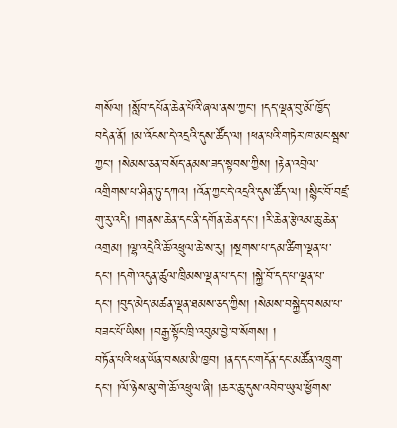གསོལ། །སློབ་དཔོན་ཆེན་པོའི་ཞལ་ནས་ཀྱང་། །དད་ལྡན་བུ་མོ་ཁྱོད་བདེན་ནོ། །མ་འོངས་དེ་འདྲའི་དུས་ཚོད་ལ། །ཕན་པའི་གཏེར་ཁ་མང་སྦས་ཀྱང་། །སེམས་ཅན་བསོད་ནམས་ཟད་སྟབས་ཀྱིས། །རྟེན་འབྲེལ་འགྲིགས་པ་ཤིན་ཏུ་དཀའ། །འོན་ཀྱང་དེ་འདྲའི་དུས་ཚོད་ལ། །སྙིང་བོ་བཛྲ་གུ་རུ་འདི། །གནས་ཆེན་དང་ནི་དགོན་ཆེན་དང་། །རི་ཆེན་རྩེའམ་ཆུ་ཆེན་འགྲམ། །ལྷ་འདྲེའི་ཆོ་འཕྲུལ་ཆེ་ས་རུ། །སྔགས་པ་དམ་ཚིག་ལྡན་པ་དང་། །དགེ་འདུན་ཚུལ་ཁྲིམས་ལྡན་པ་དང་། །སྐྱེ་བོ་དད་པ་ལྡན་པ་དང་། །བུད་མེད་མཚན་ལྡན་ཐམས་ཅད་ཀྱིས། །སེམས་བསྐྱེད་བསམ་པ་བཟང་པོ་ཡིས། །བརྒྱ་སྟོང་ཁྲི་འབུམ་བྱེ་བ་སོགས། །
བཏོན་པའི་ཕན་ཡོན་བསམ་མི་ཁྱབ། །ནད་དང་གདོན་དང་མཚོན་འཁྲུག་དང་། །ལོ་ཉེས་མུ་གེ་ཆོ་འཕྲུལ་ཞི། །ཆར་ཆུ་དུས་འབེབ་ཡུལ་ཕྱོགས་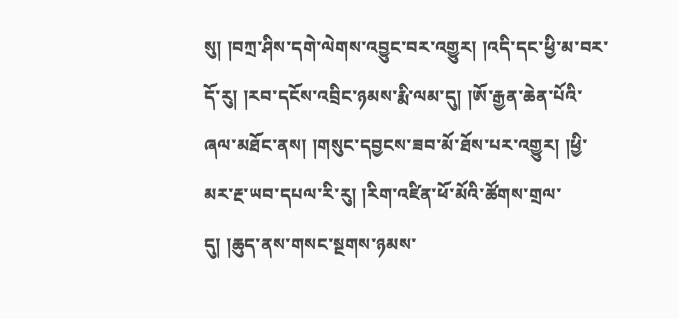སུ། །བཀྲ་ཤིས་དགེ་ལེགས་འབྱུང་བར་འགྱུར། །འདི་དང་ཕྱི་མ་བར་དོ་རུ། །རབ་དངོས་འབྲིང་ཉམས་རྨི་ལམ་དུ། །ཨོ་རྒྱན་ཆེན་པོའི་ཞལ་མཐོང་ནས། །གསུང་དབྱངས་ཟབ་མོ་ཐོས་པར་འགྱུར། །ཕྱི་མར་རྔ་ཡབ་དཔལ་རི་རུ། །རིག་འཛིན་ཕོ་མོའི་ཚོགས་གྲལ་དུ། །ཆུད་ནས་གསང་སྔགས་ཉམས་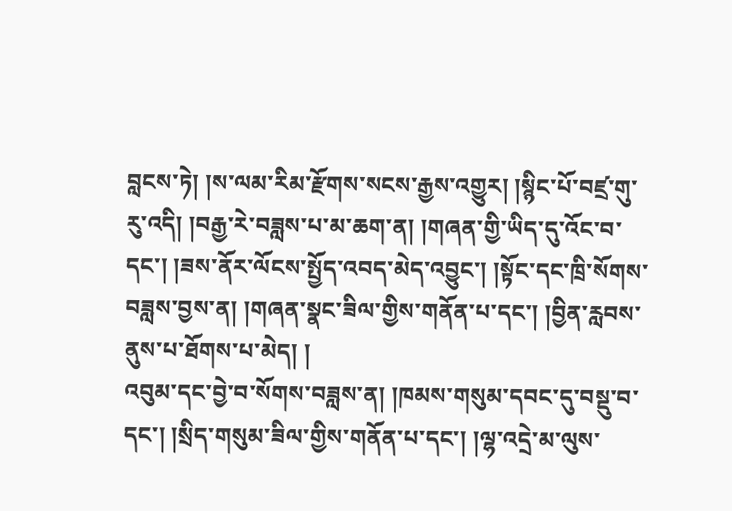བླངས་ཏེ། །ས་ལམ་རིམ་རྫོགས་སངས་རྒྱས་འགྱུར། །སྙིང་པོ་བཛྲ་གུ་རུ་འདི། །བརྒྱ་རེ་བཟླས་པ་མ་ཆག་ན། །གཞན་གྱི་ཡིད་དུ་འོང་བ་དང་། །ཟས་ནོར་ལོངས་སྤྱོད་འབད་མེད་འབྱུང་། །སྟོང་དང་ཁྲི་སོགས་བཟླས་བྱས་ན། །གཞན་སྣང་ཟིལ་གྱིས་གནོན་པ་དང་། །བྱིན་རླབས་ནུས་པ་ཐོགས་པ་མེད། །
འབུམ་དང་བྱེ་བ་སོགས་བཟླས་ན། །ཁམས་གསུམ་དབང་དུ་བསྡུ་བ་དང་། །སྲིད་གསུམ་ཟིལ་གྱིས་གནོན་པ་དང་། །ལྷ་འདྲེ་མ་ལུས་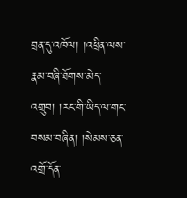བྲན་དུ་འཁོལ། །འཕྲིན་ལས་རྣམ་བཞི་ཐོགས་མེད་འགྲུབ། །རང་གི་ཡིད་ལ་གང་བསམ་བཞིན། །སེམས་ཅན་འགྲོ་དོན་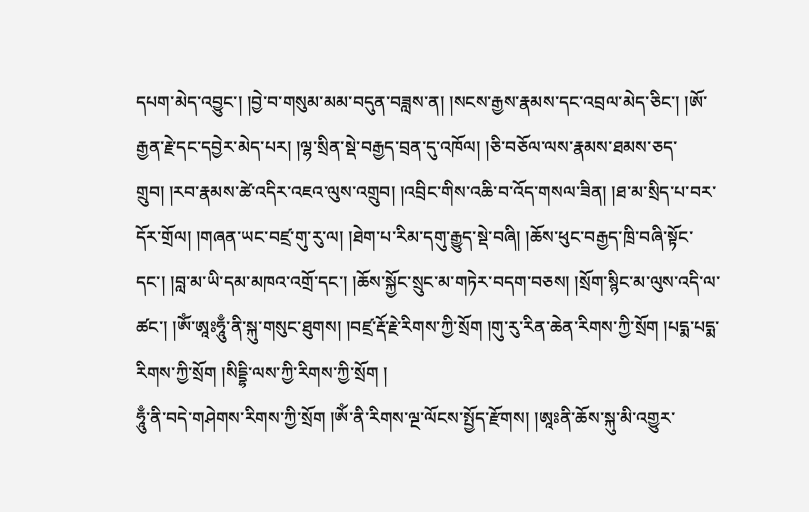དཔག་མེད་འབྱུང་། །བྱེ་བ་གསུམ་མམ་བདུན་བཟླས་ན། །སངས་རྒྱས་རྣམས་དང་འབྲལ་མེད་ཅིང་། །ཨོ་རྒྱན་རྗེ་དང་དབྱེར་མེད་པར། །ལྷ་སྲིན་སྡེ་བརྒྱད་བྲན་དུ་འཁོལ། །ཅི་བཅོལ་ལས་རྣམས་ཐམས་ཅད་གྲུབ། །རབ་རྣམས་ཚེ་འདིར་འཇའ་ལུས་འགྲུབ། །འབྲིང་གིས་འཆི་བ་འོད་གསལ་ཟིན། །ཐ་མ་སྲིད་པ་བར་དོར་གྲོལ། །གཞན་ཡང་བཛྲ་གུ་རུ་ལ། །ཐེག་པ་རིམ་དགུ་རྒྱུད་སྡེ་བཞི། །ཆོས་ཕུང་བརྒྱད་ཁྲི་བཞི་སྟོང་དང་། །བླ་མ་ཡི་དམ་མཁའ་འགྲོ་དང་། །ཆོས་སྐྱོང་སྲུང་མ་གཏེར་བདག་བཅས། །སྲོག་སྙིང་མ་ལུས་འདི་ལ་ཚང་། །ཨོཾ་ཨཱཿཧཱུྃ་ནི་སྐུ་གསུང་ཐུགས། །བཛྲ་རྡོ་རྗེ་རིགས་ཀྱི་སྲོག །གུ་རུ་རིན་ཆེན་རིགས་ཀྱི་སྲོག །པདྨ་པདྨ་རིགས་ཀྱི་སྲོག །སིདྡྷི་ལས་ཀྱི་རིགས་ཀྱི་སྲོག །
ཧཱུྃ་ནི་བདེ་གཤེགས་རིགས་ཀྱི་སྲོག །ཨོཾ་ནི་རིགས་ལྔ་ལོངས་སྤྱོད་རྫོགས། །ཨཱཿནི་ཆོས་སྐུ་མི་འགྱུར་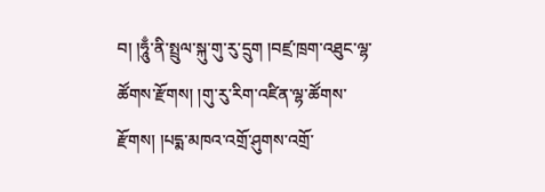བ། །ཧཱུྃ་ནི་སྤྲུལ་སྐུ་གུ་རུ་དྲུག །བཛྲ་ཁྲག་འཐུང་ལྷ་ཚོགས་རྫོགས། །གུ་རུ་རིག་འཛིན་ལྷ་ཚོགས་རྫོགས། །པདྨ་མཁའ་འགྲོ་ཤུགས་འགྲོ་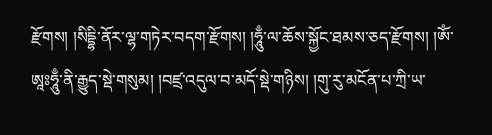རྫོགས། །སིདྡྷི་ནོར་ལྷ་གཏེར་བདག་རྫོགས། །ཧཱུྃ་ལ་ཆོས་སྐྱོང་ཐམས་ཅད་རྫོགས། །ཨོཾ་ཨཱཿཧཱུྃ་ནི་རྒྱུད་སྡེ་གསུམ། །བཛྲ་འདུལ་བ་མདོ་སྡེ་གཉིས། །གུ་རུ་མངོན་པ་ཀྲི་ཡ་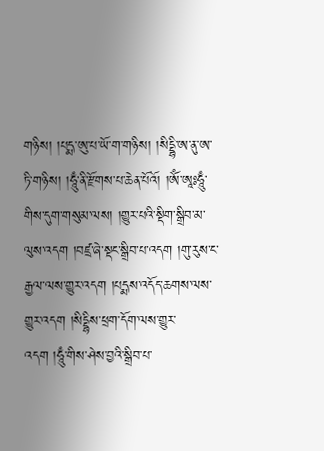གཉིས། །པདྨ་ཨུ་པ་ཡོ་ག་གཉིས། །སིདྡྷི་ཨ་ནུ་ཨ་ཏི་གཉིས། །ཧཱུྃ་ནི་རྫོགས་པ་ཆེན་པོའོ། །ཨོཾ་ཨཱཿཧཱུྃ་གིས་དུག་གསུམ་ལས། །གྱུར་པའི་སྡིག་སྒྲིབ་མ་ལུས་འདག །བཛྲ་ཞེ་སྡང་སྒྲིབ་པ་འདག །གུ་རུས་ང་རྒྱལ་ལས་གྱུར་འདག །པདྨས་འདོད་ཆགས་ལས་གྱུར་འདག །སིདྡྷིས་ཕྲག་དོག་ལས་གྱུར་འདག །ཧཱུྃ་གིས་ཤེས་བྱའི་སྒྲིབ་པ་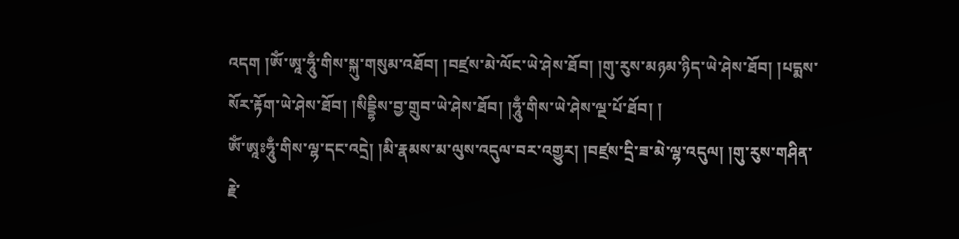འདག །ཨོཾ་ཨཱ་ཧཱུྃ་གིས་སྐུ་གསུམ་འཐོབ། །བཛྲས་མེ་ལོང་ཡེ་ཤེས་ཐོབ། །གུ་རུས་མཉམ་ཉིད་ཡེ་ཤེས་ཐོབ། །པདྨས་སོར་རྟོག་ཡེ་ཤེས་ཐོབ། །སིདྡྷིས་བྱ་གྲུབ་ཡེ་ཤེས་ཐོབ། །ཧཱུྃ་གིས་ཡེ་ཤེས་ལྔ་པོ་ཐོབ། །
ཨོཾ་ཨཱཿཧཱུྃ་གིས་ལྷ་དང་འདྲེ། །མི་རྣམས་མ་ལུས་འདུལ་བར་འགྱུར། །བཛྲས་དྲི་ཟ་མེ་ལྷ་འདུལ། །གུ་རུས་གཤིན་རྗེ་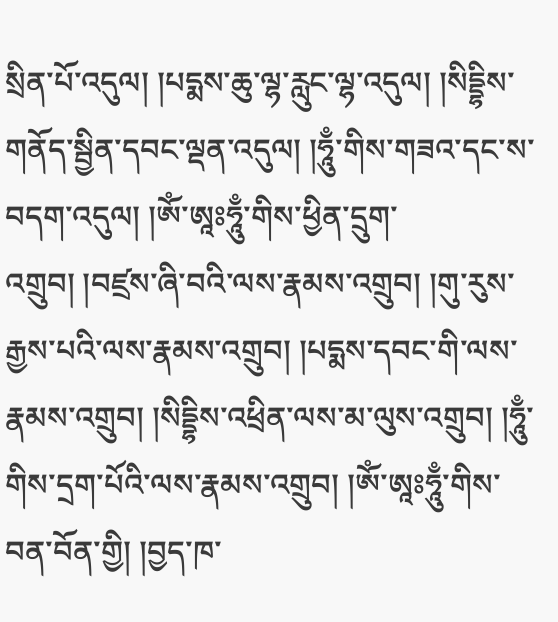སྲིན་པོ་འདུལ། །པདྨས་ཆུ་ལྷ་རླུང་ལྷ་འདུལ། །སིདྡྷིས་གནོད་སྦྱིན་དབང་ལྡན་འདུལ། །ཧཱུྃ་གིས་གཟའ་དང་ས་བདག་འདུལ། །ཨོཾ་ཨཱཿཧཱུྃ་གིས་ཕྱིན་དྲུག་འགྲུབ། །བཛྲས་ཞི་བའི་ལས་རྣམས་འགྲུབ། །གུ་རུས་རྒྱས་པའི་ལས་རྣམས་འགྲུབ། །པདྨས་དབང་གི་ལས་རྣམས་འགྲུབ། །སིདྡྷིས་འཕྲིན་ལས་མ་ལུས་འགྲུབ། །ཧཱུྃ་གིས་དྲག་པོའི་ལས་རྣམས་འགྲུབ། །ཨོཾ་ཨཱཿཧཱུྃ་གིས་བན་བོན་གྱི། །བྱད་ཁ་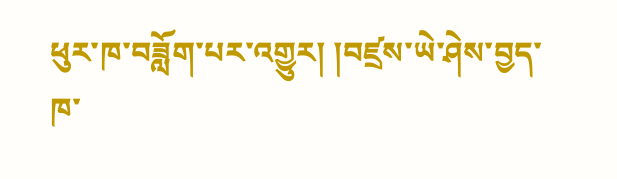ཕུར་ཁ་བཟློག་པར་འགྱུར། །བཛྲས་ཡེ་ཤེས་བྱད་ཁ་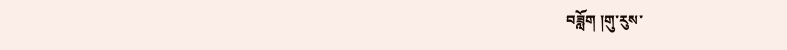བཟློག །གུ་རུས་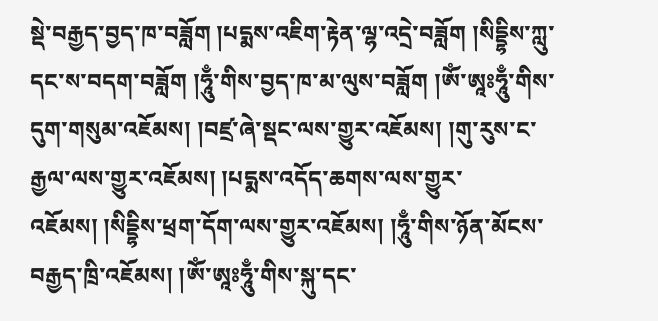སྡེ་བརྒྱད་བྱད་ཁ་བཟློག །པདྨས་འཇིག་རྟེན་ལྷ་འདྲེ་བཟློག །སིདྡྷིས་ཀླུ་དང་ས་བདག་བཟློག །ཧཱུྃ་གིས་བྱད་ཁ་མ་ལུས་བཟློག །ཨོཾ་ཨཱཿཧཱུྃ་གིས་དུག་གསུམ་འཇོམས། །བཛྲ་ཞེ་སྡང་ལས་གྱུར་འཇོམས། །གུ་རུས་ང་རྒྱལ་ལས་གྱུར་འཇོམས། །པདྨས་འདོད་ཆགས་ལས་གྱུར་འཇོམས། །སིདྡྷིས་ཕྲག་དོག་ལས་གྱུར་འཇོམས། །ཧཱུྃ་གིས་ཉོན་མོངས་བརྒྱད་ཁྲི་འཇོམས། །ཨོཾ་ཨཱཿཧཱུྃ་གིས་སྐུ་དང་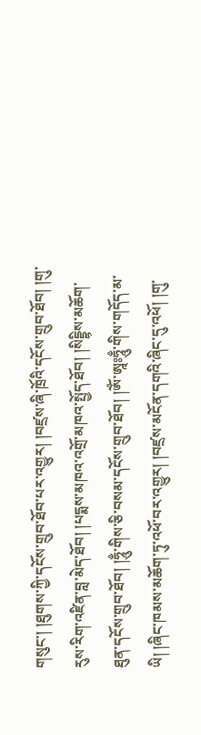གསུང་། །ཐུགས་ཀྱི་དངོས་གྲུབ་ཐོབ་པར་འགྱུར། །བཛྲས་ཞི་ཁྲོའི་དངོས་གྲུབ་ཐོབ། །གུ་རུས་རིག་འཛིན་བླ་མེད་ཐོབ། །པདྨས་མཁའ་འགྲོ་མཁའ་སྤྱོད་ཐོབ། །སིདྡྷིས་མཆོག་ཐུན་དངོས་གྲུབ་ཐོབ། །ཧཱུྃ་གིས་ཅི་བསམ་དངོས་གྲུབ་ཐོབ། །ཨོཾ་ཨཱཿཧཱུྃ་གིས་གདོད་མ་ཡི། །ཞིང་ཁམས་མཆོག་ཏུ་འཕོ་བར་འགྱུར། །བཛྲས་མངོན་དགའི་ཞིང་དུ་འཕོ། །གུ་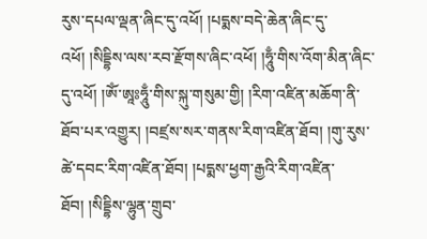རུས་དཔལ་ལྡན་ཞིང་དུ་འཕོ། །པདྨས་བདེ་ཆེན་ཞིང་དུ་འཕོ། །སིདྡྷིས་ལས་རབ་རྫོགས་ཞིང་འཕོ། །ཧཱུྃ་གིས་འོག་མིན་ཞིང་དུ་འཕོ། །ཨོཾ་ཨཱཿཧཱུྃ་གིས་སྐུ་གསུམ་གྱི། །རིག་འཛིན་མཆོག་ནི་ཐོབ་པར་འགྱུར། །བཛྲས་སར་གནས་རིག་འཛིན་ཐོབ། །གུ་རུས་ཚེ་དབང་རིག་འཛིན་ཐོབ། །པདྨས་ཕྱག་རྒྱའི་རིག་འཛིན་ཐོབ། །སིདྡྷིས་ལྷུན་གྲུབ་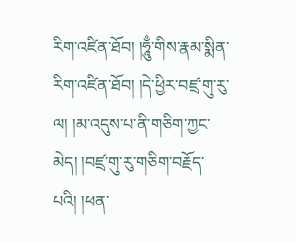རིག་འཛིན་ཐོབ། །ཧཱུྃ་གིས་རྣམ་སྨིན་རིག་འཛིན་ཐོབ། །དེ་ཕྱིར་བཛྲ་གུ་རུ་ལ། །མ་འདུས་པ་ནི་གཅིག་ཀྱང་མེད། །བཛྲ་གུ་རུ་གཅིག་བརྗོད་པའི། །ཕན་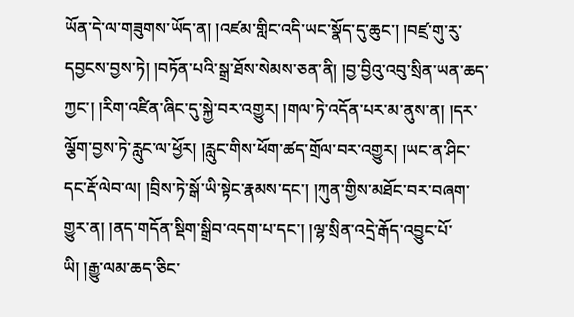ཡོན་དེ་ལ་གཟུགས་ཡོད་ན། །འཛམ་གླིང་འདི་ཡང་སྣོད་དུ་ཆུང་། །བཛྲ་གུ་རུ་དབྱངས་བྱས་ཏེ། །བཏོན་པའི་སྒྲ་ཐོས་སེམས་ཅན་ནི། །བྱ་བྱིའུ་འབུ་སྲིན་ཡན་ཆད་ཀྱང་། །རིག་འཛིན་ཞིང་དུ་སྐྱེ་བར་འགྱུར། །གལ་ཏེ་འདོན་པར་མ་ནུས་ན། །དར་ལྕོག་བྱས་ཏེ་རླུང་ལ་ཕྱོར། །རླུང་གིས་ཕོག་ཚད་གྲོལ་བར་འགྱུར། །ཡང་ན་ཤིང་དང་རྡོ་ལེབ་ལ། །བྲིས་ཏེ་སྒོ་ཡི་སྟེང་རྣམས་དང་། །ཀུན་གྱིས་མཐོང་བར་བཞག་གྱུར་ན། །ནད་གདོན་སྡིག་སྒྲིབ་འདག་པ་དང་། །ལྷ་སྲིན་འདྲེ་རྒོད་འབྱུང་པོ་ཡི། །རྒྱུ་ལམ་ཆད་ཅིང་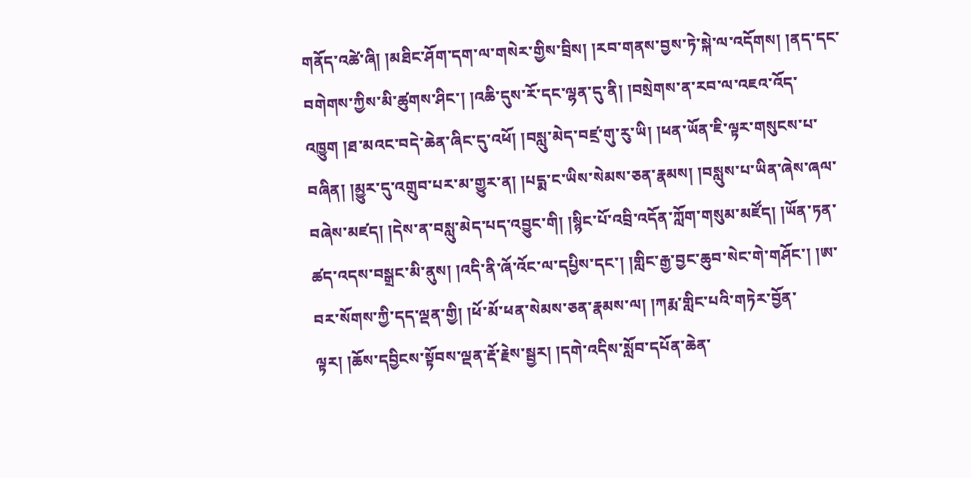གནོད་འཚེ་ཞི། །མཐིང་ཤོག་དག་ལ་གསེར་གྱིས་བྲིས། །རབ་གནས་བྱས་ཏེ་སྐེ་ལ་འདོགས། །ནད་དང་བགེགས་ཀྱིས་མི་ཚུགས་ཤིང་། །འཆི་དུས་རོ་དང་ལྷན་དུ་ནི། །བསྲེགས་ན་རབ་ལ་འཇའ་འོད་འཁྱུག །ཐ་མའང་བདེ་ཆེན་ཞིང་དུ་འཕོ། །བསླུ་མེད་བཛྲ་གུ་རུ་ཡི། །ཕན་ཡོན་ཇི་ལྟར་གསུངས་པ་བཞིན། །མྱུར་དུ་འགྲུབ་པར་མ་གྱུར་ན། །པདྨ་ང་ཡིས་སེམས་ཅན་རྣམས། །བསླུས་པ་ཡིན་ཞེས་ཞལ་བཞེས་མཛད། །དེས་ན་བསླུ་མེད་པད་འབྱུང་གི། །སྙིང་པོ་འབྲི་འདོན་ཀློག་གསུམ་མཛོད། །ཡོན་ཏན་ཚད་འདས་བསྒྲང་མི་ནུས། །འདི་ནི་ཞོ་འོང་ལ་དཔྱིས་དང་། །གླིང་རྒྱ་བྱང་ཆུབ་སེང་གེ་གཤོང་། །ཨ་བར་སོགས་ཀྱི་དད་ལྡན་གྱི། །ཕོ་མོ་ཕན་སེམས་ཅན་རྣམས་ལ། །ཀརྨ་གླིང་པའི་གཏེར་བྱོན་ལྟར། །ཆོས་དབྱིངས་སྟོབས་ལྡན་རྡོ་རྗེས་སྦྱར། །དགེ་འདིས་སློབ་དཔོན་ཆེན་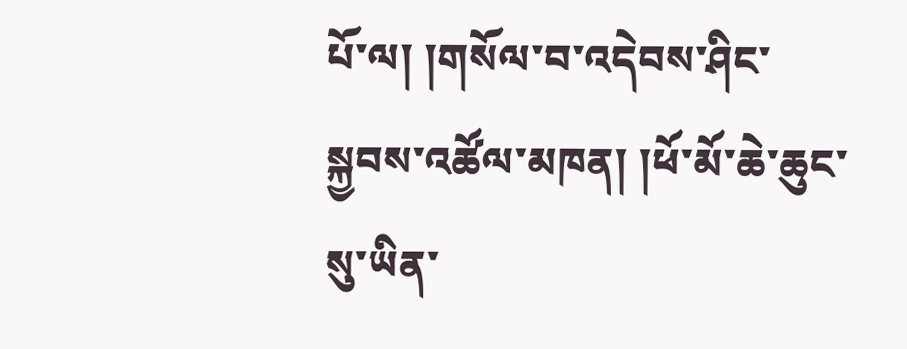པོ་ལ། །གསོལ་བ་འདེབས་ཤིང་སྐྱབས་འཚོལ་མཁན། །ཕོ་མོ་ཆེ་ཆུང་སུ་ཡིན་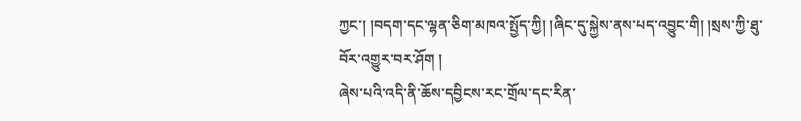ཀྱང་། །བདག་དང་ལྷན་ཅིག་མཁའ་སྤྱོད་ཀྱི། །ཞིང་དུ་སྐྱེས་ནས་པད་འབྱུང་གི། །སྲས་ཀྱི་ཐུ་བོར་འགྱུར་བར་ཤོག །
ཞེས་པའི་འདི་ནི་ཆོས་དབྱིངས་རང་གྲོལ་དང་རིན་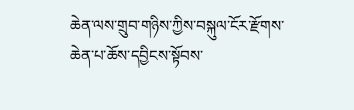ཆེན་ལས་གྲུབ་གཉིས་ཀྱིས་བསྐུལ་ངོར་རྫོགས་ཆེན་པ་ཆོས་དབྱིངས་སྟོབས་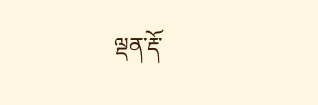ལྡན་རྡོ་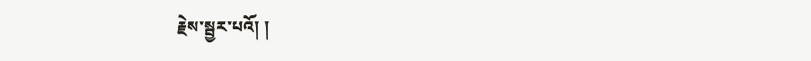རྗེས་སྦྱར་པའོ། །